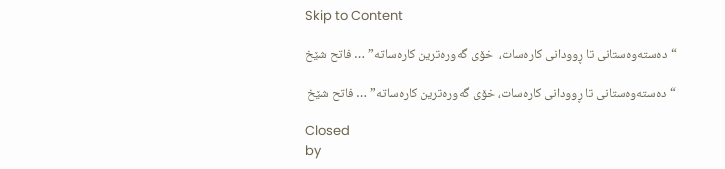Skip to Content

“ده‌سته‌وه‌ستانی تا ڕوودانی کاره‌سات،  خۆی گه‌وره‌ترین کاره‌ساتە” … فاتح شێخ

“ده‌سته‌وه‌ستانی تا ڕوودانی کاره‌سات، خۆی گه‌وره‌ترین کاره‌ساتە” … فاتح شێخ

Closed
by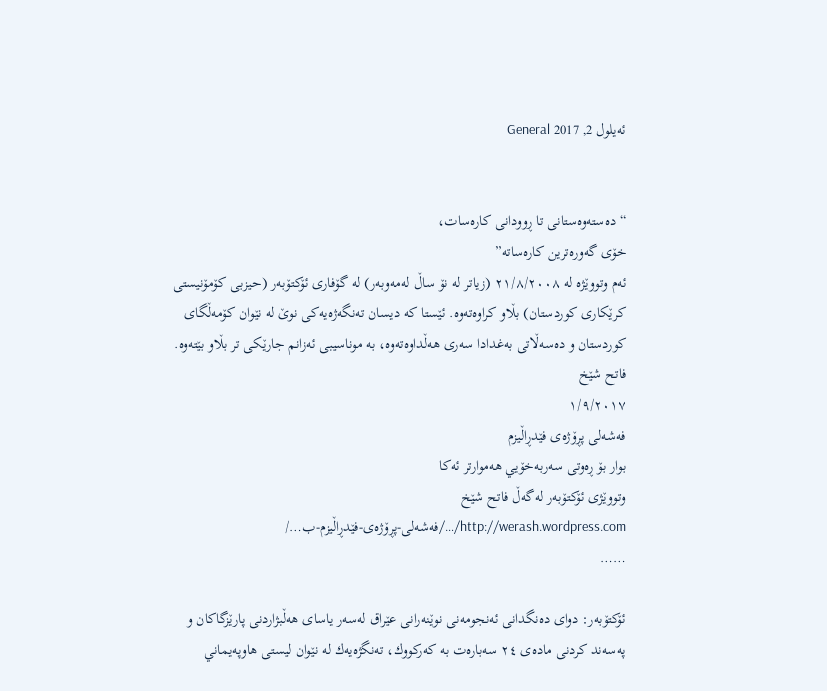ئه‌یلول 2, 2017 General


“ده‌سته‌وه‌ستانی تا ڕوودانی کاره‌سات،
خۆی گه‌وره‌ترین کاره‌ساتە”
ئه‌م وتووێژه له ٢١/٨/٢٠٠٨ (زیاتر لە نۆ ساڵ لەمەوبەر) له گۆفاری ئۆکتۆبه‌ر (حیزبی کۆمۆنیستی کرێکاری کوردستان) بڵاو کراوه‌ته‌وه. ئێستا که دیسان ته‌نگەژه‌یه‌کی نوێ له نێوان کۆمه‌ڵگای کوردستان و ده‌سه‌ڵاتی به‌غدادا سه‌ری هه‌ڵداوه‌ته‌وه، به موناسیبی ئه‌زانم جارێکی تر بڵاو بێته‌وه.
فاتح شێخ
١/٩/٢٠١٧
فه‌شه‌لی پڕۆژه‌ی فێدڕاڵیزم
بوار بۆ ڕه‌وتی سه‌ربه‌خۆیي هه‌موارتر ئه‌کا
وتووێژی ئۆکتۆبه‌ر له‌گه‌ڵ فاتح شێخ
http://werash.wordpress.com/…/فه‌شه‌لی-پڕۆژه‌ی-فێدڕاڵیزم-ب…/
……

ئۆکتۆبه‌ر: دوای ده‌نگدانی ئه‌نجومه‌نی نوێنه‌رانی عێراق له‌سه‌ر یاسای هه‌ڵبژاردنی پارێزگاکان و په‌سه‌ند کردنی ماده‌ی ۲٤ سه‌باره‌ت به‌ که‌رکووك، ته‌نگژه‌یه‌ك له نێوان لیستی هاوپه‌یماني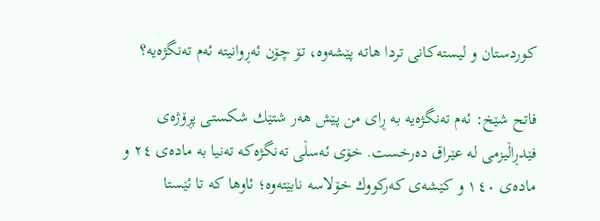کوردستان و لیسته‌کانی تردا هاته پێشه‌وه، تۆ چۆن ئه‌ڕوانیته ئه‌م ته‌نگژه‌یه؟

فاتح شێخ: ئه‌م ته‌نگژه‌یه به‌ ڕای من پێش هه‌ر شتێك شکستی پڕۆژه‌ی فێدڕاڵیزمی له عێراق ده‌رخست. خۆی ئه‌سڵی ته‌نگژه‌که ته‌نیا به ماده‌ی ‌۲٤ و ماده‌ی ‌١٤٠ و کێشه‌ی که‌رکووك خۆلاسه نابێته‌وه؛ ئاوها که تا ئێستا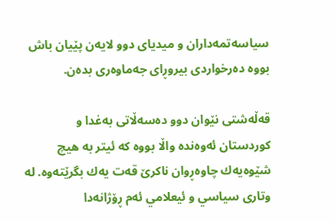سیاسه‌تمه‌داران و میدیای دوو لایه‌ن پێیان باش بووه ده‌رخواردی بیروڕای جه‌ماوه‌ری بده‌ن.

قه‌ڵه‌شتی نێوان دوو ده‌سه‌ڵاتی به‌غدا و کوردستان ئه‌وه‌نده واڵا بووه که ئیتر به هیچ شێوه‌یه‌ك چاوه‌ڕوان ناکرێ قه‌ت یه‌ك بگرێته‌وه. له وتاری سیاسي و ئیعلامي ئه‌م ڕۆژانه‌دا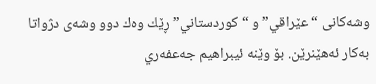وشه‌کانی “عێراقي” و “کوردستاني” ڕێك وه‌ك دوو وشه‌ی دژواتا به‌کار ئه‌هێنرێن. بۆ وێنه ئیبراهیم جه‌عفه‌ري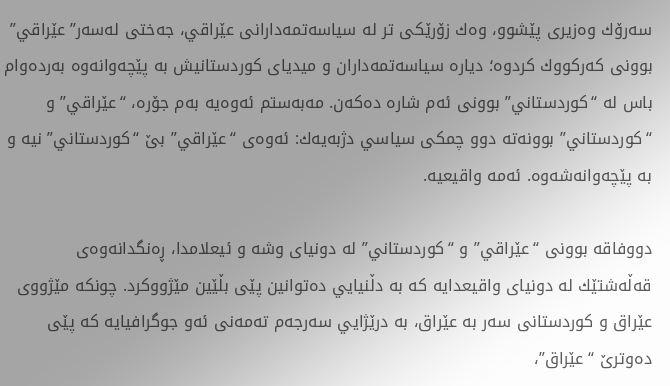سه‌رۆك وه‌زیری پێشوو، وه‌ك زۆرێکی تر له سیاسه‌تمه‌دارانی عێراقي، جه‌ختی له‌سه‌ر”عێراقي” بوونی که‌رکووك کردوه؛ دیاره سیاسه‌تمه‌داران و میدیای کوردستانیش به پێچه‌وانه‌وه به‌رده‌وام باس له “کوردستاني” بوونی ئه‌م شاره ده‌که‌ن. مه‌به‌ستم ئه‌وه‌یه به‌م جۆره، “عێراقي” و “کوردستاني” بوونه‌ته دوو چمکی سیاسي دژبه‌یه‌ك: ئه‌وه‌ی “عێراقي” بێ “کوردستاني” نیه و به پێچه‌وانه‌شه‌وه. ئه‌مه واقیعيه.

دووفاقه بوونی “عێراقي” و “کوردستاني” له دونیای وشه و ئیعلامدا، ڕه‌نگدانه‌وه‌ی قه‌ڵه‌شتێك له دونیای واقیعدایه که به دڵنیایي ده‌توانین پێی بڵێین مێژووکرد. چونکه مێژووی عێراق و کوردستانی سه‌ر به عێراق، به درێژایي سه‌رجه‌م ته‌مه‌نی ئه‌و جوگرافیایه که پێی ده‌وترێ “عێراق”،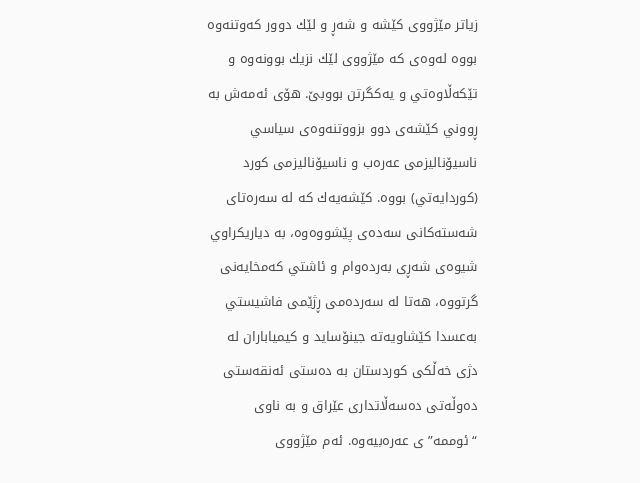زیاتر مێژووی کێشه و شه‌ڕ و لێك دوور که‌وتنه‌وه بووه له‌وه‌ی که مێژووی لێك نزیك بوونه‌وه و تێکه‌ڵاوه‌تي و یه‌کگرتن بووبێ. هۆی ئه‌مه‌ش به ڕووني کێشه‌ی دوو بزووتنه‌وه‌ی سیاسي ناسیۆنالیزمی عه‌ره‌ب و ناسیۆنالیزمی کورد (کوردایه‌تي) بووه. کێشه‌یه‌ك که له سه‌ره‌تای شه‌سته‌کانی سه‌ده‌ی پێشووه‌وه، به دیاریکراوي شیوه‌ی شه‌ڕی به‌رده‌وام و ئاشتي که‌مخایه‌نی گرتووه، هه‌تا له سه‌رده‌می ڕژێمی فاشیستي به‌عسدا کێشاویه‌ته جینۆساید و کیمیاباران له دژی خه‌ڵکی کوردستان به ده‌ستی ئه‌نقه‌ستی ده‌وڵه‌تی ده‌سه‌ڵاتداری عێراق و به ناوی “ئوممه‌”ی عه‌ره‌بيه‌وه. ئه‌م مێژووی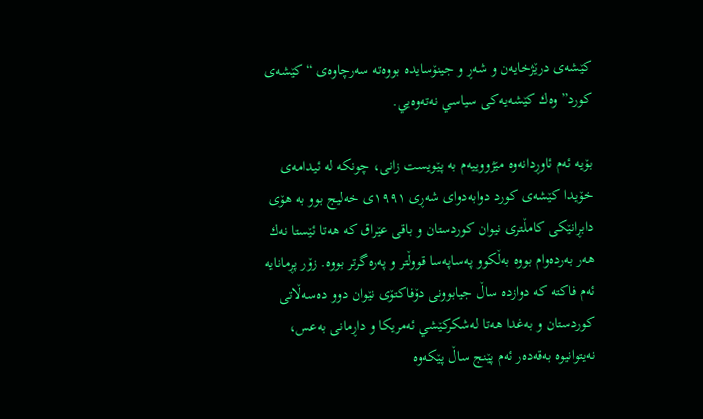کێشه‌ی درێژخایه‌ن و شه‌ڕ و جینۆسایده بووه‌ته سه‌رچاوه‌ی “کێشه‌ی کورد” وه‌ك کێشه‌یه‌کی سیاسي نه‌ته‌وه‌یي.

بۆیه ئه‌م ئاوڕدانه‌وه مێژوویيه‌م به پێویست زانی، چونکه له ئیدامه‌ی خۆیدا کێشه‌ی کورد دوابه‌دوای شه‌ڕی ١٩٩١ی خه‌لیج بوو به هۆی دابڕانێکی کامڵتری نیوان کوردستان و باقی عێراق که هه‌تا ئێستا نه‌ك هه‌ر به‌رده‌وام بووه به‌ڵکوو په‌ساپه‌سا قووڵتر و په‌ره‌گرتر بووه. زۆر پڕمانایه ئه‌م فاکته که دوازده ساڵ جیابوونی دۆفاکتۆی نێوان دوو ده‌سه‌ڵاتی کوردستان و به‌غدا هه‌تا له‌شکرکێشي ئه‌مریکا و داڕمانی به‌عس، نه‌یتوانیوه به‌قه‌ده‌ر ئه‌م پێنج ساڵ پێکه‌وه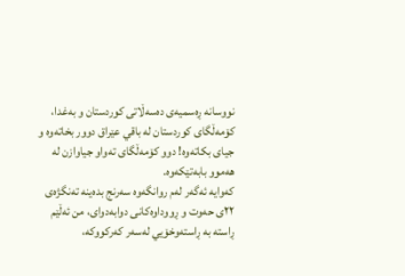نووسانه ڕه‌سميه‌ی ده‌سه‌ڵاتی کوردستان و به‌غدا، کۆمه‌ڵگای کوردستان له باقي عێراق دوور بخاته‌وه و جیای بکاته‌وه! دوو کۆمه‌ڵگای ته‌واو جیاوازن له هه‌موو بابه‌تێکه‌وه.
که‌وایه ئه‌گه‌ر له‌م روانگه‌وه سه‌رنج بده‌ینه ته‌نگژه‌ی ۲۲ی حه‌وت و ڕووداوه‌کانی دوابه‌دوای، من ئه‌ڵێم ڕاسته به ڕاسته‌وخۆیي له‌سه‌ر که‌رکووکه،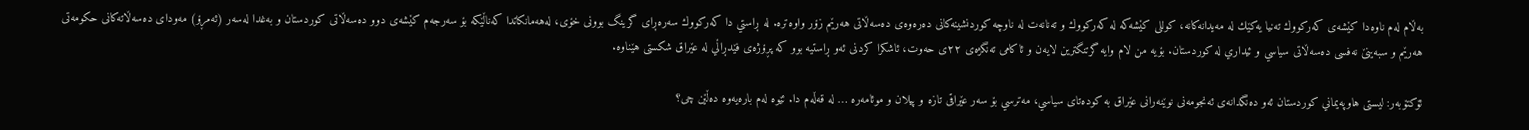به‌ڵام له‌م ناوه‌دا کێشه‌ی که‌رکووك ته‌نیا یه‌كێك له مه‌یدانه‌کانه، کوللی کێشه‌که له که‌رکووك و ته‌نانه‌ت له ناوچه کوردنشینه‌کانی ده‌ره‌وه‌ی ده‌سه‌ڵاتی هه‌رێم زۆر واوه‌تره. له ڕاستي دا که‌رکووك سه‌ره‌ڕای گرینگ بوونی خۆی، له‌هه‌مانکاتدا که‌ناڵێکه بۆ سه‌رجه‌م کێشه‌ی دوو ده‌سه‌ڵاتی کوردستان و به‌غدا له‌سه‌ر (ئه‌مڕۆ) مه‌ودای ده‌سه‌ڵاته‌کانی حکومه‌تی هه‌رێم و سبه‌ینێ نه‌فسی ده‌سه‌ڵاتی سیاسي و ئیداري له کوردستان. بۆیه من لام وایه گرتنگترین لایه‌ن و ئاکامی ته‌نگژه‌ی ۲۲ی حه‌وت، ئاشکرا کردنی ئه‌و ڕاستيه بوو که پڕۆژه‌ی فێدڕاڵي له عێراق شکستی هێناوه.

ئۆکتۆبه‌ر: لیستی هاوپه‌یماني کوردستان ئه‌و ده‌نگدانه‌ی ئه‌نجومه‌نی نوێنه‌رانی عێراق به کوده‌تای سیاسي، مه‌ترسي بۆ سه‌ر عێراقی تازه و پیلان و موئامه‌ره … له قه‌ڵه‌م دا. ئێوه له‌م باره‌یه‌وه ده‌ڵێن چی؟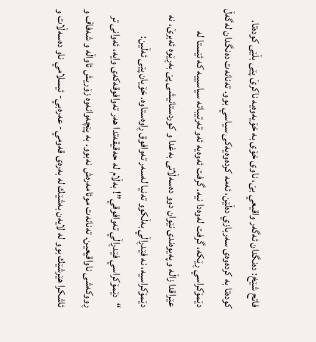فاتح شێخ: ده‌نگدان ئه‌گه‌ر واقیعي بێ، ناوی خۆی به خۆیه‌وه‌یه ناکرێ پێی بڵێی کوده‌تا. کوده‌تا به کرده‌وه‌ی سه‌ربازي ده‌ڵێن، ئه‌مه کرده‌وه‌یه‌کی سیاسي بوو. ته‌نانه‌ت ده‌نگدان له‌گه‌ڵ دێمۆکراسي ڕێکه، گرفت له‌وه‌دا نیه. گرفت ئه‌وه‌یه ئه‌و ته‌رتیباته سیاسيیه‌ که ئێستا له عێراقدا زاڵه و په‌یوه‌ندی نێوان دوو ده‌سه‌ڵاتی به‌غدا و کوردستانیشی پێ به‌ڕێوه ئه‌برێ، نه دێمۆکراسيه، نه فێدڕاڵي به‌ڵکوو ته‌نیا له‌سه‌ر ته‌وافوق ڕاوه‌ستاوه. خۆیان پێی ئه‌ڵین: “دێمۆکراسي فێدڕاڵي ته‌وافوقي”! به‌ڵام له حه‌قیقه‌تدا هه‌ر ته‌وافوقه‌که‌ی وایه، ئه‌وانی تر ڕووکه‌شی ناواقیعین. ته‌نانه‌ت موئامه‌ره‌ش نه‌بوو. به‌ پێچه‌وانه‌وه زۆریش ئاواڵه و شه‌فاف و ئاشکرا هێرشێك بوو له لایه‌ن به‌شێك له به‌ره‌ی قه‌ومي- عه‌ره‌بي- ئیسلامي ناو ده‌سه‌ڵات و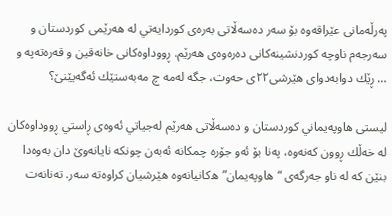په‌رڵه‌مانی عێراقه‌وه بۆ سه‌ر ده‌سه‌ڵاتی به‌ره‌ی کوردایه‌تي له هه‌رێمی کوردستان و سه‌رجه‌م ناوچه کوردنشینه‌کانی ده‌ره‌وه‌ی هه‌رێم. ڕووداوه‌کانی خانه‌قین و قه‌ره‌ته‌په و … ڕێك دوابه‌دوای هێرشی۲۲ی حه‌وت، جگه له‌مه چ مه‌به‌ستێك ئه‌گه‌یێنێ؟

لیستی هاوپه‌یماني کوردستان و ده‌سه‌ڵاتی هه‌رێم له‌جیاتي ئه‌وه‌ی ڕاستي ڕووداوه‌کان له خه‌ڵك ڕوون که‌نه‌وه، په‌نا بۆ ئه‌و جۆره چمکانه ئه‌به‌ن چونکه نایانه‌وێ دان به‌وه‌دا بنێن که له ناو جه‌رگه‌ی “هاوپه‌یمان”ه‌کانیانه‌وه هێرشیان کراوه‌ته سه‌ر. ته‌نانه‌ت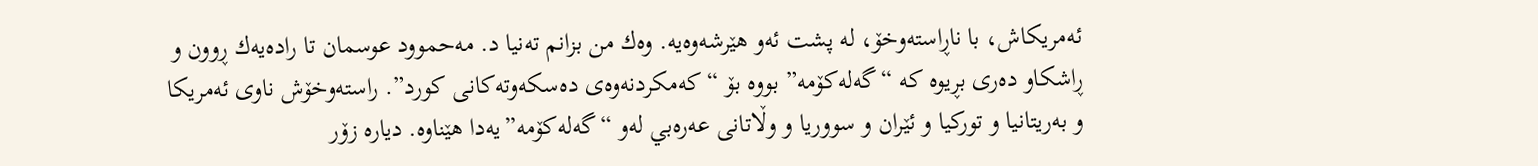ئه‌مریکاش، با ناڕاسته‌وخۆ، له پشت ئه‌و هێرشه‌وه‌یه. وه‌ك من بزانم ته‌نیا د. مه‌حموود عوسمان تا راده‌یه‌ك ڕوون و ڕاشکاو ده‌ری بڕیوه که “گه‌له‌کۆمه” بووه بۆ “که‌مکردنه‌وه‌ی ده‌سکه‌وته‌کانی کورد”. راسته‌وخۆش ناوی ئه‌مریکا و به‌ریتانیا و تورکیا و ئێران و سووریا و وڵاتانی عه‌ره‌بي له‌و “گه‌له‌کۆمه”یه‌دا هێناوه. دیاره زۆر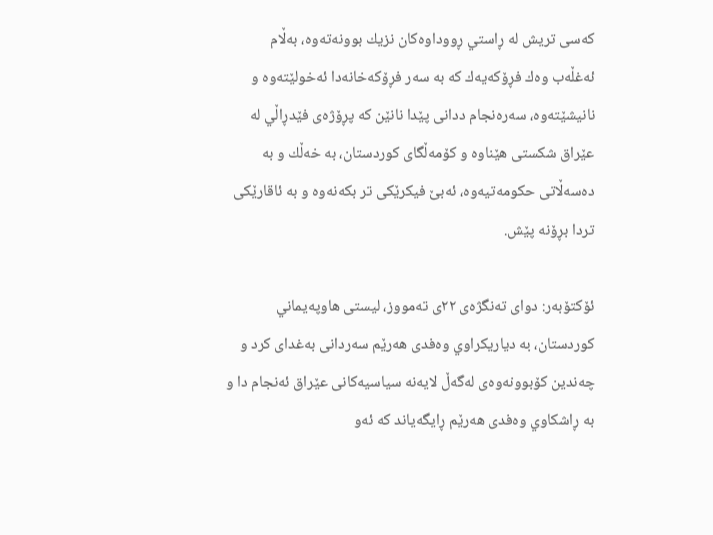که‌سی تریش له ڕاستي ڕووداوه‌کان نزیك بوونه‌ته‌وه، به‌ڵام ئه‌غڵه‌ب وه‌ك فڕۆکه‌یه‌ك که به سه‌ر فڕۆکه‌خانه‌دا ئه‌خولێته‌وه و نانیشێته‌وه، سه‌ره‌نجام ددانی پێدا نانێن که پڕۆژه‌ی فێدڕاڵي له عێراق شکستی هێناوه و کۆمه‌ڵگای کوردستان، به خه‌ڵك و به ده‌سه‌ڵاتی حکومه‌تیه‌وه، ئه‌بێ فیکرێکی تر بکه‌نه‌وه و به ئاقارێکی تردا بڕۆنه پێش.

ئۆکتۆبه‌ر: دوای ته‌نگژه‌ی ۲۲ی ته‌مووز، لیستی هاوپه‌یماني کوردستان، به دیاریکراوي وه‌فدی هه‌رێم سه‌ردانی به‌غدای کرد و چه‌ندین کۆبوونه‌وه‌ی له‌گه‌ڵ لایه‌نه سیاسیه‌کانی عێراق ئه‌نجام دا و به ڕاشکاوي وه‌فدی هه‌رێم ڕایگه‌یاند که ئه‌و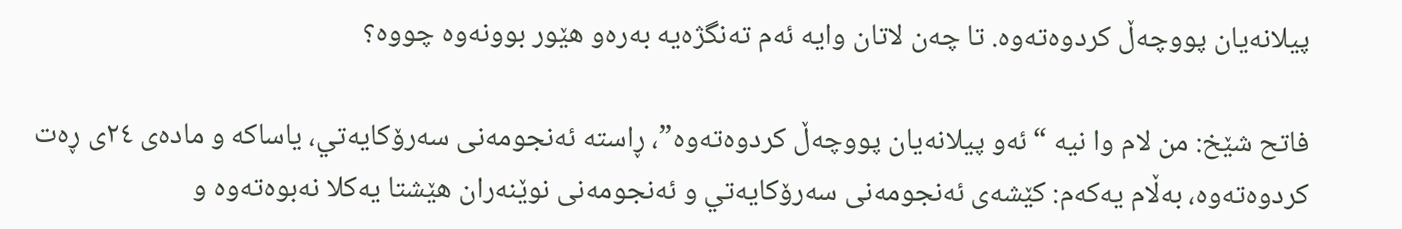پیلانه‌یان پووچه‌ڵ کردوه‌ته‌وه. تا چه‌ن لاتان وایه ئه‌م ته‌نگژه‌یه به‌ره‌و هێور بوونه‌وه چووه؟

فاتح شێخ: من لام وا نیه “ئه‌و پیلانه‌یان پووچه‌ڵ کردوه‌ته‌وه”، ڕاسته ئه‌نجومه‌نی سه‌رۆکایه‌تي، یاساکه و ماده‌ی ‌۲٤ی ڕه‌ت کردوه‌ته‌وه، به‌ڵام یه‌که‌م: کێشه‌ی ئه‌نجومه‌نی سه‌رۆکایه‌تي و ئه‌نجومه‌نی نوێنه‌ران هێشتا یه‌کلا نه‌بوه‌ته‌وه و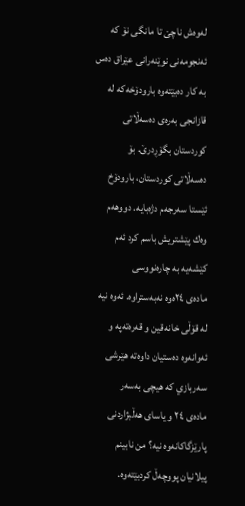له‌وه‌ش ناچێ تا مانگی نۆ که ئه‌نجومه‌نی نوێنه‌رانی عێراق ده‌س به کار ده‌بێته‌وه بارودۆخه‌که له قازانجی به‌ره‌ی ده‌سه‌ڵاتی کوردستان بگۆڕدرێ. بۆ ده‌سه‌ڵاتی کوردستان، بارودۆخ ئێستا سه‌رجه‌م دژه‌بایه. دووهه‌م وه‌ك پێشتریش باسم کرد ئه‌م کێشه‌یه به چاره‌نووسی ماده‌ی ‌۲٤ه‌وه نه‌به‌ستراوه. ئه‌وه نیه له قۆڵی خانه‌قین و قه‌ره‌ته‌په و ئه‌وانه‌وه ده‌ستیان داوه‌ته هێرشی سه‌ربازي که هیچی به‌سه‌ر ماده‌ی ‌۲٤ و یاسای هه‌ڵبژاردنی پارێزگاکانه‌وه نیه؟ من نابینم پیلانیان پووچه‌ڵ کردبێته‌وه.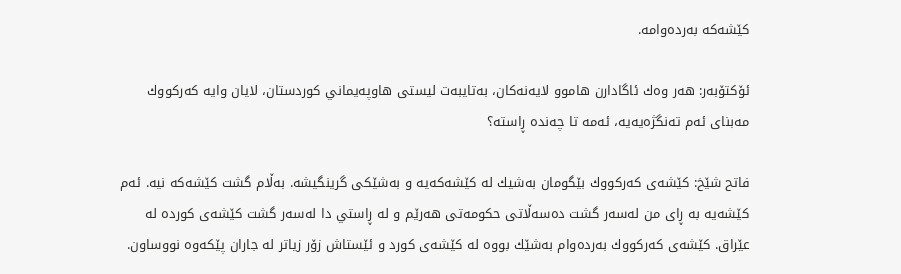کێشه‌که به‌رده‌وامه.

ئۆکتۆبه‌ر: هه‌ر وه‌ك ئاگادارن هاموو لایه‌نه‌کان، به‌تایبه‌ت لیستی هاوپه‌یماني کوردستان، لایان وایه که‌رکووك مه‌بنای ئه‌م ته‌نگژه‌یه‌یه، ئه‌مه تا چه‌نده ڕاسته؟

فاتح شێخ: کێشه‌ی که‌رکووك بێگومان به‌شیك له کێشه‌که‌یه و به‌شێکی گرینگیشه. به‌ڵام گشت کێشه‌که نیه. ئه‌م کێشه‌یه به ڕای من له‌سه‌ر گشت ده‌سه‌ڵاتی حکومه‌تی هه‌رێم و له ڕاستي دا له‌سه‌ر گشت کێشه‌ی کورده له عێراق. کێشه‌ی که‌رکووك به‌رده‌وام به‌شێك بووه له کێشه‌ی کورد و ئێستاش زۆر زیاتر له جاران پێکه‌وه نووساون.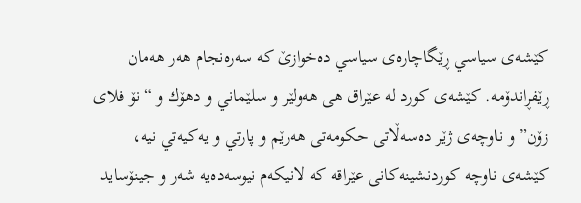کێشه‌ی سیاسي ڕێگاچاره‌ی سیاسي ده‌خوازێ که سه‌ره‌نجام هه‌ر هه‌مان ڕێفڕاندۆمه. کێشه‌ی کورد له عێراق هی هه‌ولێر و سلێماني و دهۆك و “نۆ فلای زۆن” و ناوچه‌ی ژێر ده‌سه‌ڵاتی حکومه‌تی هه‌رێم و پارتي و یه‌کیه‌تي نیه، کێشه‌ی ناوچه کوردنشینه‌کانی عێراقه که لانیکه‌م نیوسه‌ده‌یه شه‌ر و جینۆساید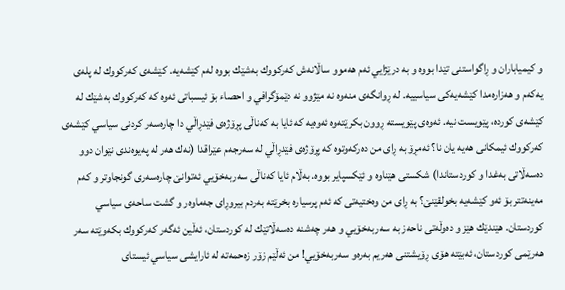و کیمیاباران و ڕاگواستنی تێدا بووه و به‌ درێژایي ئه‌م هه‌موو ساڵانه‌ش که‌رکووك به‌شێك بووه له‌م کێشه‌یه‌. کێشه‌ی که‌رکووك له پله‌ی یه‌که‌م و هه‌زاره‌مدا کێشه‌یه‌کی سیاسيیه. له ڕوانگه‌ی منه‌وه نه مێژوو نه دێمۆگرافي و احصاء بۆ ئیسباتی ئه‌وه که که‌رکووك به‌شێك له کێشه‌ی کورده، پێویست نیه. ئه‌وه‌ی پێویسته ڕوون بکرێته‌وه ئه‌وه‌یه که ئایا به که‌ناڵی پڕۆژه‌ی فێدڕاڵي دا چاره‌سه‌ر کردنی سیاسي کێشه‌ی که‌رکووك ئیمکانی هه‌یه یان نا؟ ئه‌مڕۆ به ڕای من ده‌رکه‌وتوه که پڕۆژه‌ی فێدڕاڵي له سه‌رجه‌م عێراقدا (نه‌ك هه‌ر له په‌یوه‌ندی نێوان دوو ده‌سه‌ڵاتی به‌غدا و کوردستاندا) شکستی هێناوه و ئێکسپایر بووه. به‌ڵام ئایا که‌ناڵی سه‌ربه‌خۆیي ئه‌توانێ چاره‌سه‌ری گونجاوتر و که‌م مه‌ینه‌تتر بۆ ئه‌و کێشه‌یه بخولقێنێ؟ به ڕای من وه‌ختیه‌تی که ئه‌م پرسیاره بخرێته به‌ردم بیروڕای جه‌ماوه‌ر و گشت ساحه‌ی سیاسي کوردستان. هێندێك هێز و ده‌وڵه‌تی ناحه‌ز به سه‌ربه‌خۆیي و هه‌ر چه‌شنه ده‌سه‌ڵاتێك له کوردستان، ئه‌ڵین ئه‌گه‌ر که‌رکووك بکه‌وێته سه‌ر هه‌رێمی کوردستان، ئه‌بێته هۆی ڕۆیشتنی هه‌ریم به‌ره‌و سه‌ربه‌خۆیي! من ئه‌ڵێم زۆر زه‌حمه‌ته له ئارایشی سیاسي ئیستای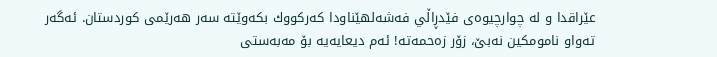عێراقدا و له چوارچیوه‌ی فێدڕاڵي فه‌شه‌لهێناودا که‌رکووك بکه‌وێته سه‌ر هه‌رێمی کوردستان. ئه‌گه‌ر ته‌واو نامومکین نه‌بێ، زۆر زه‌حمه‌ته! ئه‌م دیعایه‌یه بۆ مه‌به‌ستی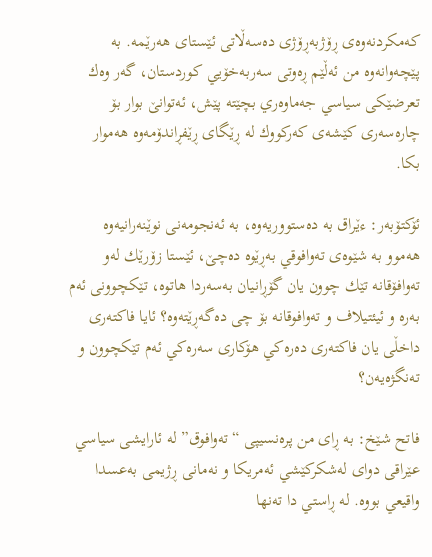که‌مکردنه‌وه‌ی ڕۆژبه‌ڕۆژی ده‌سه‌ڵاتی ئێستای هه‌رێمه. به پێچه‌وانه‌وه من ئه‌ڵێم ڕه‌وتی سه‌ربه‌خۆیي کوردستان، گه‌ر وه‌ك تعرضێکی سیاسي جه‌ماوه‌ري بچێته پێش، ئه‌توانێ بوار بۆ چاره‌سه‌ری کێشه‌ی که‌رکووك له ڕێگای ڕێفڕاندۆمه‌وه هه‌موار بکا.

ئۆکتۆبه‌ر: ءێراق به ده‌ستووریه‌وه، به ئه‌نجومه‌نی نوێنه‌رانیه‌وه هه‌موو به شێوه‌ی ته‌وافوقي به‌ڕێوه ده‌چێ، ئێستا زۆرێك له‌و ته‌وافۆقانه تێك چوون یان گۆڕانیان به‌سه‌ردا هاتوه، تێكچوونی ئه‌م به‌ره و ئیئتیلاف و ته‌وافوقانه بۆ چی ده‌گه‌ڕێته‌وه؟ ئایا فاکته‌ری داخڵی یان فاکته‌ری ده‌ره‌کي هۆکاری سه‌ره‌کي ئه‌م تێكچوون و ته‌نگژه‌یه‌ن؟

فاتح شێخ: به ڕا‌ی من پره‌نسیپی “ته‌وافوق” له ئارایشی سیاسي عێراقی دوای له‌شکرکێشي ئه‌مریکا و نه‌مانی ڕژیمی به‌عسدا واقیعي بووه. له ڕاستي دا ته‌نها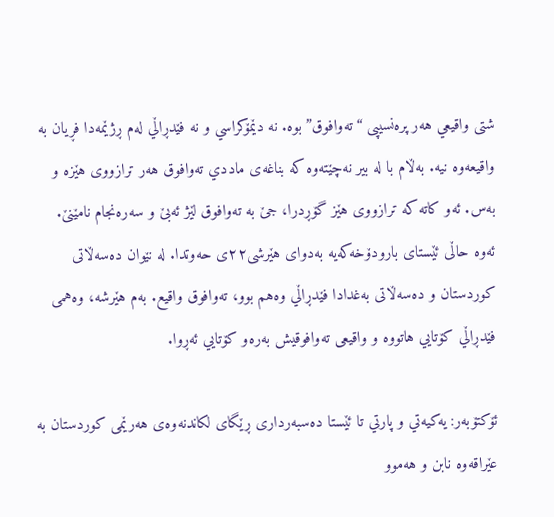شتی واقیعي هه‌ر پره‌نسیپی “ته‌وافوق” بوه‌. نه دێمۆکراسي و نه فێدڕاڵي له‌م ڕژێمه‌دا فڕیان به واقیعه‌وه نیه. به‌ڵام با له‌ بیر نه‌چێته‌وه که بناغه‌ی ماددي ته‌وافوق هه‌ر ترازووی هێزه و به‌س. ئه‌و کاته که ترازووی هێز گۆڕدرا، جێ به ته‌وافوق لێژ ئه‌بێ و سه‌ره‌نجام نامێنێ. ئه‌وه حاڵی ئێستای بارودۆخه‌که‌یه به‌دوای هێرشی۲۲ی حه‌وتدا. له نێوان ده‌سه‌ڵاتی کوردستان و ده‌سه‌ڵاتی به‌غدادا فێدڕاڵي وه‌هم بوو، ته‌وافوق واقیع. به‌م هێرشه، وه‌همی فێدڕاڵي کۆتایي هاتووه و واقیعی ته‌وافوقیش به‌ره‌و کۆتایي ئه‌ڕوا.

ئۆکتۆبه‌ر: یه‌کیه‌تي و پارتي تا ئێستا ده‌سبه‌رداری ڕێگای لکاندنه‌وه‌ی هه‌رێمی کوردستان به عێراقه‌وه نابن و هه‌موو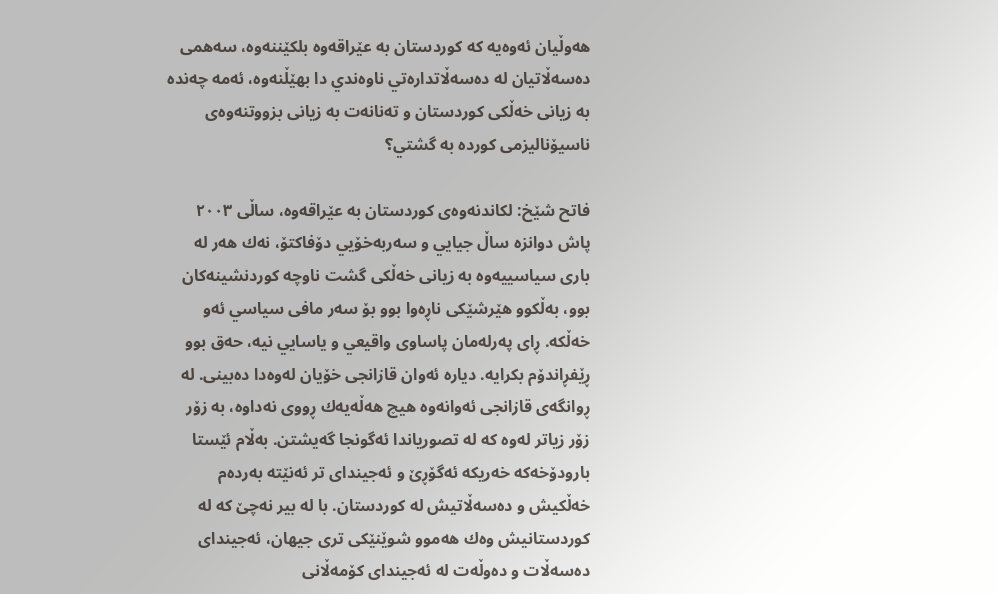هه‌وڵیان ئه‌وه‌یه که کوردستان به‌ عێراقه‌وه بلکێننه‌وه، سه‌همی ده‌سه‌ڵاتیان له ده‌سه‌ڵاتداره‌تي ناوه‌ندي دا بهێڵنه‌وه، ئه‌مه چه‌نده به زیانی خه‌ڵکی کوردستان و ته‌نانه‌ت به زیانی بزووتنه‌وه‌ی ناسیۆنالیزمی کورده به گشتي؟

فاتح شێخ: لکاندنه‌وه‌ی کوردستان به عێراقه‌وه، ساڵی ۲٠٠۳ پاش دوانزه ساڵ جیایي و سه‌ربه‌خۆیي دۆفاکتۆ، نه‌ك هه‌ر له باری سیاسيیه‌وه به زیانی خه‌ڵکی گشت ناوچه کوردنشینه‌کان بوو، به‌ڵکوو هێرشێكی ناڕه‌وا بوو بۆ سه‌ر مافی سیاسي ئه‌و خه‌ڵکه. ڕای په‌رله‌مان پاساوی واقیعي و یاسایي نیه، حه‌ق بوو ڕێفڕاندۆم بکرایه. دیاره ئه‌وان قازانجی خۆیان له‌وه‌دا ده‌بینی. له ڕوانگه‌ی قازانجی ئه‌وانه‌وه هیچ هه‌ڵه‌یه‌ك ڕووی نه‌داوه، به زۆر زۆر زیاتر له‌وه که له تصوریاندا ئه‌گونجا گه‌یشتن. به‌ڵام ئێستا بارودۆخه‌که خه‌ریکه ئه‌گۆڕێ و ئه‌جیندای تر ئه‌نێته به‌رده‌م خه‌ڵکیش و ده‌سه‌ڵاتیش له کوردستان. با له بیر نه‌چێ که له کوردستانیش وه‌ك هه‌موو شوێنێکی تری جیهان، ئه‌جیندای ده‌سه‌ڵات و ده‌وڵه‌ت له ئه‌جیندای کۆمه‌ڵانی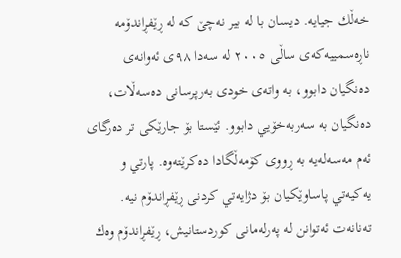خه‌ڵك جیایه. دیسان با له بیر نه‌چێ که له ڕێفڕاندۆمه ناڕه‌سميیه‌که‌ی ساڵی ۲٠٠٥ له سه‌دا ٩٨ی ئه‌وانه‌ی ده‌نگیان دابوو، به واته‌ی خودی به‌رپرسانی ده‌سه‌ڵات، ده‌نگیان به سه‌ربه‌خۆیي دابوو. ئێستا بۆ جارێکی تر ده‌رگای ئه‌م مه‌سه‌له‌یه به ڕووی کۆمه‌ڵگادا ده‌کرێته‌وه. پارتي و یه‌کیه‌تي پاساوێكیان بۆ‌ دژایه‌تي کردنی ڕێفڕاندۆم نیه. ته‌نانه‌ت ئه‌توانن له په‌رله‌مانی کوردستانیش، ڕێفڕاندۆم وه‌ك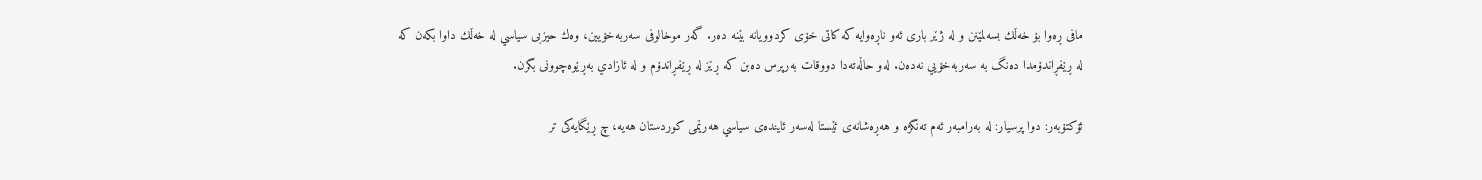مافی ڕه‌وا بۆ خه‌ڵك بسه‌لمێنن و له ژێر باری ئه‌و ناڕه‌وایه که کاتی خۆی کردوویانه بێنه ده‌ر. گه‌ر موخالوفی سه‌ربه‌خۆیین، وه‌ك حیزبی سیاسي له خه‌ڵك داوا بکه‌ن که له ڕێفڕاندۆمدا ده‌نگ به سه‌ربه‌خۆیي نه‌ده‌ن. له‌و حاڵه‌ته‌دا دووقات به‌رپرس ده‌بن که ڕێز له ڕێفڕاندۆم و له ئازادي به‌ڕێوه‌چوونی بگرن.

ئۆکتۆبه‌ر: دوا پرسیار: له به‌رامبه‌ر ئه‌م ته‌نگژه و هه‌ڕه‌شانه‌ی ئێستا له‌سه‌ر ئاینده‌ی سیاسي هه‌رێمی کوردستان هه‌یه، چ ڕێگایه‌كی تر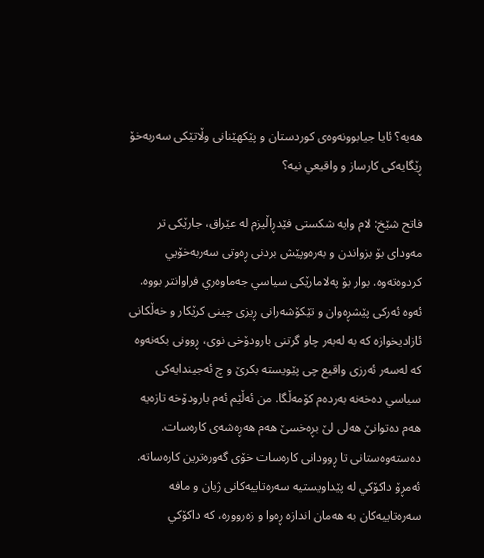هه‌یه؟ ئایا جیابوونه‌وه‌ی کوردستان و پێکهێنانی وڵاتێکی سه‌ربه‌خۆ ڕێگایه‌کی کارساز و واقیعي نیه؟

فاتح شێخ: لام وایه شکستی فێدڕاڵیزم له عێراق، جارێکی تر مه‌ودای بۆ بزواندن و به‌ره‌وپێش بردنی ڕه‌وتی سه‌ربه‌خۆیي کردوه‌ته‌وه. بوار بۆ په‌لامارێکی سیاسي‌ جه‌ماوه‌ري فراوانتر بو‌وه. ئه‌وه ئه‌رکی پێشڕه‌وان و تێکۆشه‌رانی ڕیزی چینی کرێکار و خه‌ڵکانی ئازادیخوازه که به له‌به‌ر چاو گرتنی بارودۆخی نوی، ڕوونی بکه‌نه‌وه که له‌سه‌ر ئه‌رزی واقیع چی پێویسته بکرێ و چ ئه‌جیندایه‌کی سیاسي ده‌خه‌نه به‌رده‌م کۆمه‌ڵگا. من ئه‌ڵێم ئه‌م بارودۆخه تازه‌یه هه‌م ده‌توانێ هه‌لی لێ بڕه‌خسێ هه‌م هه‌ڕه‌شه‌ی کاره‌سات. ده‌سته‌وه‌ستانی تا ڕوودانی کاره‌سات خۆی گه‌وره‌ترین کاره‌ساته. ئه‌مڕۆ داکۆکي له پێداویستیه‌ سه‌ره‌تاییه‌کانی ژیان و مافه سه‌ره‌تاییه‌کان به هه‌مان اندازه ڕه‌وا و زه‌رووره، که داکۆکي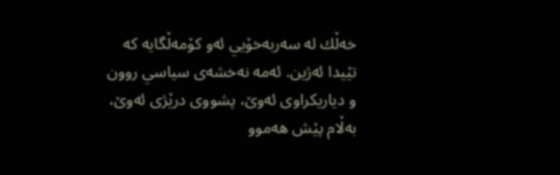خه‌ڵك له سه‌ربه‌خۆیي ئه‌و کۆمه‌ڵگایه که تێیدا ئه‌ژین. ئه‌مه‌ نه‌خشه‌ی سیاسي روون و دیاریکراوی ئه‌وێ، پشووی درێژی ئه‌وێ، به‌ڵام پێش هه‌موو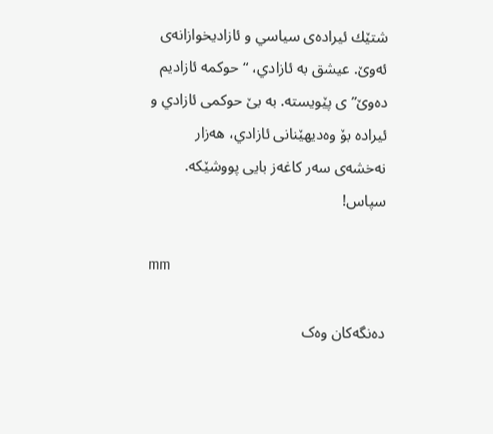شتێك ئیراده‌ی سیاسي و ئازادیخوازانه‌ی ئه‌وێ. عیشق به ئازادي، “حوکمه ئازادیم ده‌وێ”ی پێویسته. به بێ حوکمی ئازادي و ئیراده بۆ وه‌دیهێنانی ئازادي، هه‌زار نه‌خشه‌ی سه‌ر کاغه‌ز بایی پووشێکه.
سپاس!

mm

دەنگەکان وەک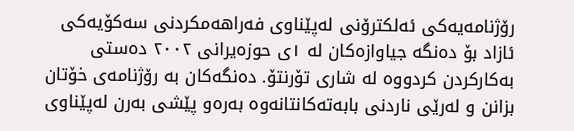رۆژنامەیەکی ئەلکترۆنی لەپێناوی فەراهەمکردنی سەکۆیەکی ئازاد بۆ دەنگە جیاوازەکان لە ١ی حوزەیرانی ٢٠٠٢ دەستی بەکارکردن کردووە لە شاری تۆرنتۆ. دەنگەکان بە رۆژنامەی خۆتان بزانن و لەرێی ناردنی بابەتەکانتانەوە بەرەو پێشی بەرن لەپێناوی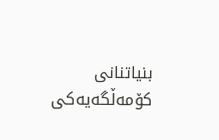بنیاتنانی کۆمەڵگەیەکی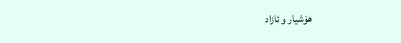هۆشیار و ئازاد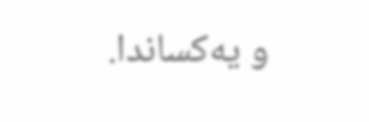و یەکساندا.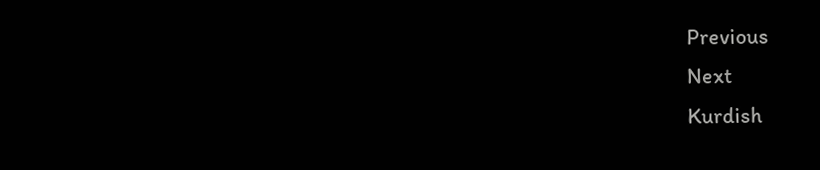Previous
Next
Kurdish